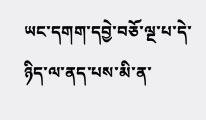ཡང་དགག་དབྱེ་བཅོ་ལྔ་པ་དེ་ཉིད་ལ་ནད་པས་མི་ན་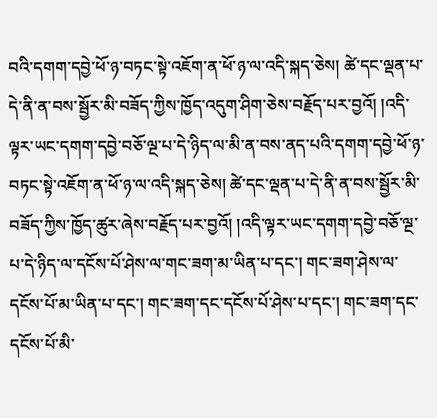བའི་དགག་དབྱེ་ཕོ་ཉ་བཏང་སྟེ་འཇོག་ན་ཕོ་ཉ་ལ་འདི་སྐད་ཅེས། ཚེ་དང་ལྡན་པ་དེ་ནི་ན་བས་སྦྱོར་མི་བཟོད་ཀྱིས་ཁྱོད་འདུག་ཤིག་ཅེས་བརྗོད་པར་བྱའོ། །འདི་ལྟར་ཡང་དགག་དབྱེ་བཅོ་ལྔ་པ་དེ་ཉིད་ལ་མི་ན་བས་ནད་པའི་དགག་དབྱེ་ཕོ་ཉ་བཏང་སྟེ་འཇོག་ན་ཕོ་ཉ་ལ་འདི་སྐད་ཅེས། ཚེ་དང་ལྡན་པ་དེ་ནི་ན་བས་སྦྱོར་མི་བཟོད་ཀྱིས་ཁྱོད་ཚུར་ཞེས་བརྗོད་པར་བྱའོ། །འདི་ལྟར་ཡང་དགག་དབྱེ་བཅོ་ལྔ་པ་དེ་ཉིད་ལ་དངོས་པོ་ཤེས་ལ་གང་ཟག་མ་ཡིན་པ་དང་། གང་ཟག་ཤེས་ལ་དངོས་པོ་མ་ཡིན་པ་དང་། གང་ཟག་དང་དངོས་པོ་ཤེས་པ་དང་། གང་ཟག་དང་དངོས་པོ་མི་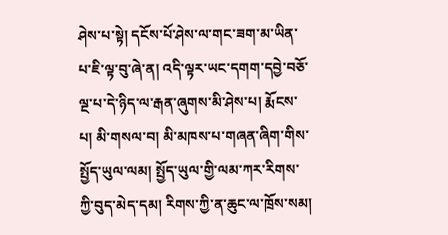ཤེས་པ་སྟེ། དངོས་པོ་ཤེས་ལ་གང་ཟག་མ་ཡིན་པ་ཇི་ལྟ་བུ་ཞེ་ན། འདི་ལྟར་ཡང་དགག་དབྱེ་བཅོ་ལྔ་པ་དེ་ཉིད་ལ་རྒན་ཞུགས་མི་ཤེས་པ། རྨོངས་པ། མི་གསལ་བ། མི་མཁས་པ་གཞན་ཞིག་གིས་སྤྱོད་ཡུལ་ལམ། སྤྱོད་ཡུལ་གྱི་ལམ་ཀར་རིགས་ཀྱི་བུད་མེད་དམ། རིགས་ཀྱི་ན་ཆུང་ལ་ཁྲོས་སམ།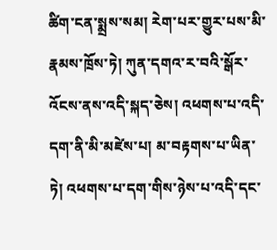ཚིག་ངན་སྨྲས་སམ། རེག་པར་གྱུར་པས་མི་རྣམས་ཁྲོས་ཏེ། ཀུན་དགའ་ར་བའི་སྒོར་འོངས་ནས་འདི་སྐད་ཅེས། འཕགས་པ་འདི་དག་ནི་མི་མཛེས་པ། མ་བརྟགས་པ་ཡིན་ཏེ། འཕགས་པ་དག་གིས་ཉེས་པ་འདི་དང་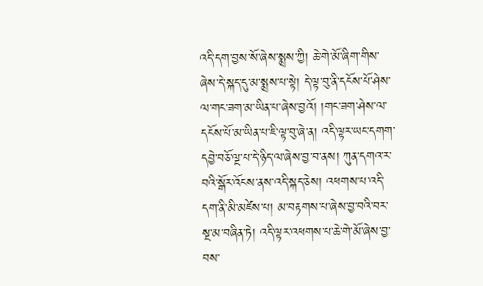འདི་དག་བྱས་སོ་ཞེས་སྨྲས་ཀྱི། ཆེ་གེ་མོ་ཞིག་གིས་ཞེས་དེ་སྐད་དུ་མ་སྨྲས་པ་སྟེ། དེ་ལྟ་བུ་ནི་དངོས་པོ་ཤེས་ལ་གང་ཟག་མ་ཡིན་པ་ཞེས་བྱའོ། །གང་ཟག་ཤེས་ལ་དངོས་པོ་མ་ཡིན་པ་ཇི་ལྟ་བུ་ཞེ་ན། འདི་ལྟར་ཡང་དགག་དབྱེ་བཅོ་ལྔ་པ་དེ་ཉིད་ལ་ཞེས་བྱ་བ་ནས། ཀུན་དགའ་ར་བའི་སྒོར་འོངས་ནས་འདི་སྐད་ཅེས། འཕགས་པ་འདི་དག་ནི་མི་མཛེས་པ། མ་བརྟགས་པ་ཞེས་བྱ་བའི་བར་སྔ་མ་བཞིན་ཏེ། འདི་ལྟར་འཕགས་པ་ཆེ་གེ་མོ་ཞེས་བྱ་བས་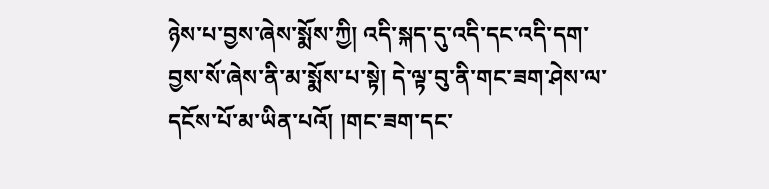ཉེས་པ་བྱས་ཞེས་སྨོས་ཀྱི། འདི་སྐད་དུ་འདི་དང་འདི་དག་བྱས་སོ་ཞེས་ནི་མ་སྨོས་པ་སྟེ། དེ་ལྟ་བུ་ནི་གང་ཟག་ཤེས་ལ་དངོས་པོ་མ་ཡིན་པའོ། །གང་ཟག་དང་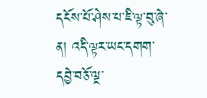དངོས་པོ་ཤེས་པ་ཇི་ལྟ་བུ་ཞེ་ན། འདི་ལྟར་ཡང་དགག་དབྱེ་བཅོ་ལྔ་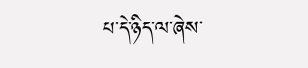པ་དེ་ཉིད་ལ་ཞེས་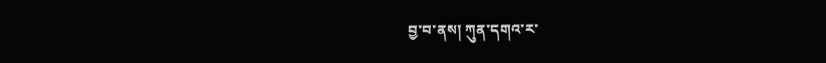བྱ་བ་ནས། ཀུན་དགའ་ར་